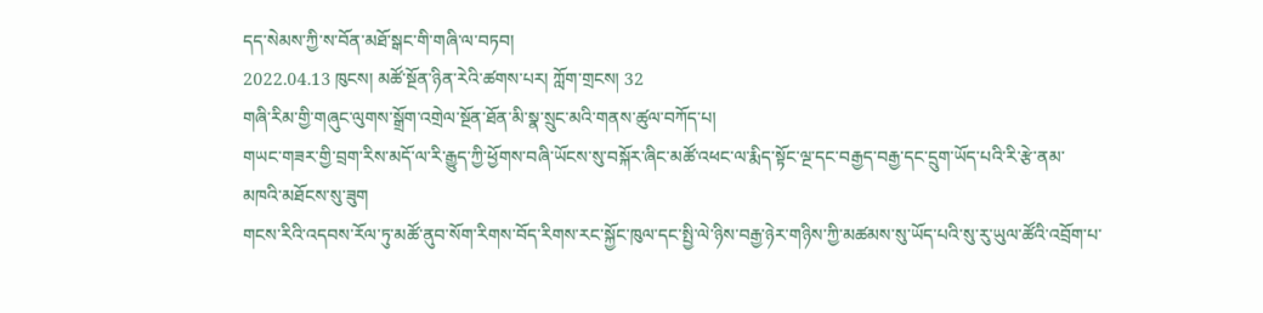དད་སེམས་ཀྱི་ས་བོན་མཐོ་སྒང་གི་གཞི་ལ་བཏབ།
2022.04.13 ཁུངས། མཚོ་སྔོན་ཉིན་རེའི་ཚགས་པར། ཀློག་གྲངས། 32
གཞི་རིམ་གྱི་གཞུང་ལུགས་སྒྲོག་འགྲེལ་སྔོན་ཐོན་མི་སྣ་སྲུང་མའི་གནས་ཚུལ་བཀོད་པ།
གཡང་གཟར་གྱི་བྲག་རིས་མདོ་ལ་རི་རྒྱུད་ཀྱི་ཕྱོགས་བཞི་ཡོངས་སུ་བསྐོར་ཞིང་མཚོ་འཕང་ལ་རྨིད་སྟོང་ལྔ་དང་བརྒྱད་བརྒྱ་དང་དྲུག་ཡོད་པའི་རི་རྩེ་ནམ་མཁའི་མཐོངས་སུ་ཟུག
གངས་རིའི་འདབས་རོལ་ཏུ་མཚོ་ནུབ་སོག་རིགས་བོད་རིགས་རང་སྐྱོང་ཁུལ་དང་སྤྱི་ལེ་ཉིས་བརྒྱ་ཉེར་གཉིས་ཀྱི་མཚམས་སུ་ཡོད་པའི་སུ་རུ་ཡུལ་ཚོའི་འབྲོག་པ་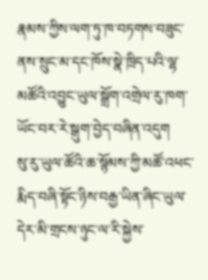རྣམས་ཀྱིས་ལག་ཏུ་ཁ་བཏགས་བཟུང་ནས་སྲུང་མ་དང་ཁོས་སྣེ་ཁྲིད་པའི་ལྷ་མཚོའི་འབྱུང་ཡུལ་སྒྲོག་འགྲེལ་རུ་ཁག་ཡོང་བར་རེ་སྒུག་བྱེད་བཞིན་འདུག
སུ་རུ་ཡུལ་ཚོའི་ཆ་སྙོམས་ཀྱི་མཚོ་འཕང་རྨིད་བཞི་སྟོང་ཉིས་བརྒྱ་ཡིན་ཞིང་ཡུལ་དེར་མི་གྲངས་ཉུང་ལ་རི་སྐྱེས་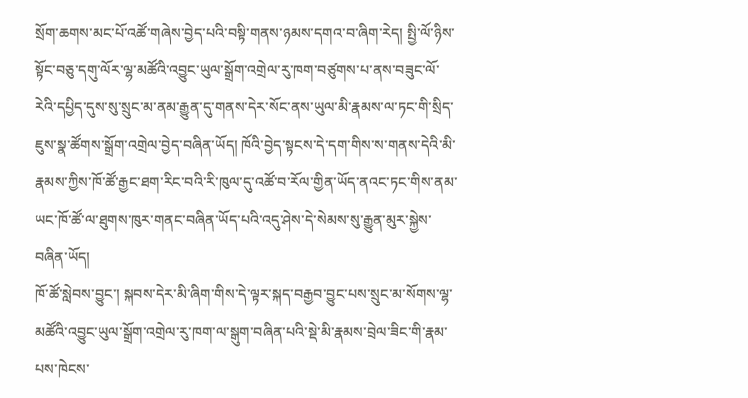སྲོག་ཆགས་མང་པོ་འཚོ་གཞེས་བྱེད་པའི་བསྟི་གནས་ཉམས་དགའ་བ་ཞིག་རེད། སྤྱི་ལོ་ཉིས་སྟོང་བཅུ་དགུ་ལོར་ལྷ་མཚོའི་འབྱུང་ཡུལ་སྒྲོག་འགྲེལ་རུ་ཁག་བཙུགས་པ་ནས་བཟུང་ལོ་རེའི་དཔྱིད་དུས་སུ་སྲུང་མ་ནམ་རྒྱུན་དུ་གནས་དེར་སོང་ནས་ཡུལ་མི་རྣམས་ལ་ཏང་གི་སྲིད་ཇུས་སྣ་ཚོགས་སྒྲོག་འགྲེལ་བྱེད་བཞིན་ཡོད། ཁོའི་བྱེད་སྟངས་དེ་དག་གིས་ས་གནས་དེའི་མི་རྣམས་ཀྱིས་ཁོ་ཚོ་རྒྱང་ཐག་རིང་བའི་རི་ཁུལ་དུ་འཚོ་བ་རོལ་གྱིན་ཡོད་ནའང་ཏང་གིས་ནམ་ཡང་ཁོ་ཚོ་ལ་ཐུགས་ཁུར་གནང་བཞིན་ཡོད་པའི་འདུ་ཤེས་དེ་སེམས་སུ་རྒྱུན་མུར་སྐྱེས་བཞིན་ཡོད།
ཁོ་ཚོ་སླེབས་བྱུང་། སྐབས་དེར་མི་ཞིག་གིས་དེ་ལྟར་སྐད་བརྒྱབ་བྱུང་པས་སྲུང་མ་སོགས་ལྷ་མཚོའི་འབྱུང་ཡུལ་སྒྲོག་འགྲེལ་རུ་ཁག་ལ་སྒུག་བཞིན་པའི་སྡེ་མི་རྣམས་བྲེལ་ཟིང་གི་རྣམ་པས་ཁེངས་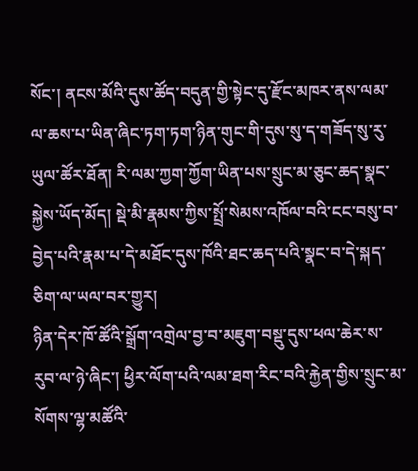སོང་། ནངས་མོའི་དུས་ཚོད་བདུན་གྱི་སྟེང་དུ་རྫོང་མཁར་ནས་ལམ་ལ་ཆས་པ་ཡིན་ཞིང་ཏག་ཏག་ཉིན་གུང་གི་དུས་སུ་ད་གཟོད་སུ་རུ་ཡུལ་ཚོར་ཐོན། རི་ལམ་ཀྱག་ཀྱོག་ཡིན་པས་སྲུང་མ་ཅུང་ཆད་སྣང་སྐྱེས་ཡོད་མོད། སྡེ་མི་རྣམས་ཀྱིས་སྤྲོ་སེམས་འཁོལ་བའི་ངང་བསུ་བ་བྱེད་པའི་རྣམ་པ་དེ་མཐོང་དུས་ཁོའི་ཐང་ཆད་པའི་སྣང་བ་དེ་སྐད་ཅིག་ལ་ཡལ་བར་གྱུར།
ཉིན་དེར་ཁོ་ཚོའི་སྒྲོག་འགྲེལ་བྱ་བ་མཇུག་བསྡུ་དུས་ཕལ་ཆེར་ས་རུབ་ལ་ཉེ་ཞིང་། ཕྱིར་ལོག་པའི་ལམ་ཐག་རིང་བའི་རྐྱེན་གྱིས་སྲུང་མ་སོགས་ལྷ་མཚོའི་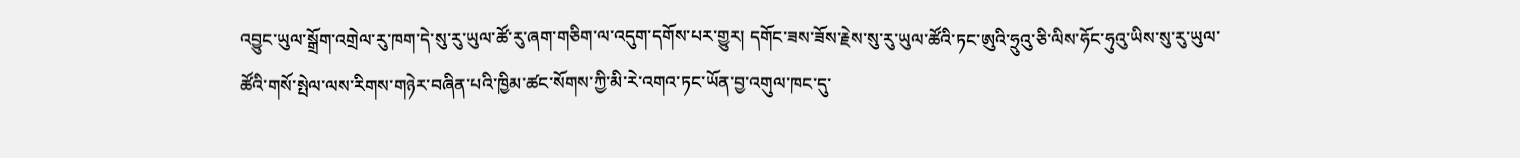འབྱུང་ཡུལ་སྒྲོག་འགྲེལ་རུ་ཁག་དེ་སུ་རུ་ཡུལ་ཚོ་རུ་ཞག་གཅིག་ལ་འདུག་དགོས་པར་གྱུར། དགོང་ཟས་ཟོས་རྗེས་སུ་རུ་ཡུལ་ཚོའི་ཏང་ཨུའི་ཧྲུའུ་ཅི་ལིས་ཧོང་ཧུའུ་ཡིས་སུ་རུ་ཡུལ་ཚོའི་གསོ་སྤེལ་ལས་རིགས་གཉེར་བཞིན་པའི་ཁྱིམ་ཚང་སོགས་ཀྱི་མི་རེ་འགའ་ཏང་ཡོན་བྱ་འགུལ་ཁང་དུ་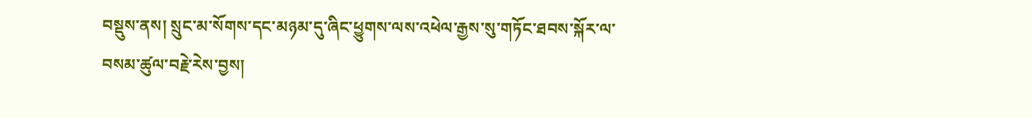བསྡུས་ནས། སྲུང་མ་སོགས་དང་མཉམ་དུ་ཞིང་ཕྱུགས་ལས་འཕེལ་རྒྱས་སུ་གཏོང་ཐབས་སྐོར་ལ་བསམ་ཚུལ་བརྗེ་རེས་བྱས།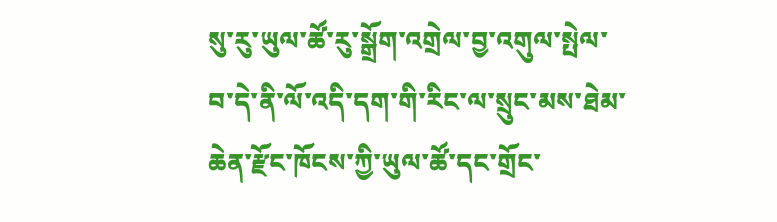སུ་རུ་ཡུལ་ཚོ་རུ་སྒྲོག་འགྲེལ་བྱ་འགུལ་སྤེལ་བ་དེ་ནི་ལོ་འདི་དག་གི་རིང་ལ་སྲུང་མས་ཐེམ་ཆེན་རྫོང་ཁོངས་ཀྱི་ཡུལ་ཚོ་དང་གྲོང་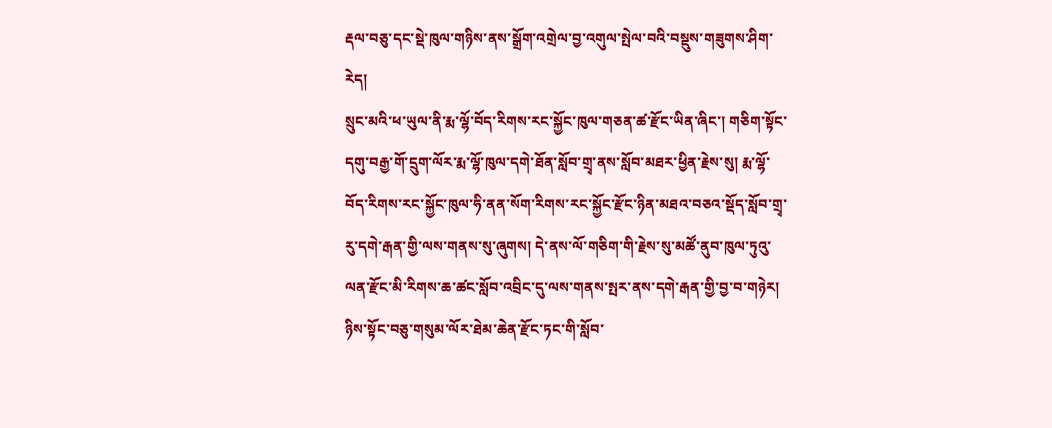རྡལ་བཅུ་དང་སྡེ་ཁུལ་གཉིས་ནས་སྒྲོག་འགྲེལ་བྱ་འགུལ་སྤེལ་བའི་བསྡུས་གཟུགས་ཤིག་རེད།
སྲུང་མའི་ཕ་ཡུལ་ནི་རྨ་ལྷོ་བོད་རིགས་རང་སྐྱོང་ཁུལ་གཅན་ཚ་རྫོང་ཡིན་ཞིང་། གཅིག་སྟོང་དགུ་བརྒྱ་གོ་དྲུག་ལོར་རྨ་ལྷོ་ཁུལ་དགེ་ཐོན་སློབ་གྲྭ་ནས་སློབ་མཐར་ཕྱིན་རྗེས་སུ། རྨ་ལྷོ་བོད་རིགས་རང་སྐྱོང་ཁུལ་ཧི་ནན་སོག་རིགས་རང་སྐྱོང་རྫོང་ཉིན་མཐའ་བཅའ་སྡོད་སློབ་གྲྭ་རུ་དགེ་རྒན་གྱི་ལས་གནས་སུ་ཞུགས། དེ་ནས་ལོ་གཅིག་གི་རྗེས་སུ་མཚོ་ནུབ་ཁུལ་ཏུའུ་ལན་རྫོང་མི་རིགས་ཆ་ཚང་སློབ་འབྲིང་དུ་ལས་གནས་སྤར་ནས་དགེ་རྒན་གྱི་བྱ་བ་གཉེར། ཉིས་སྟོང་བཅུ་གསུམ་ལོར་ཐེམ་ཆེན་རྫོང་ཏང་གི་སློབ་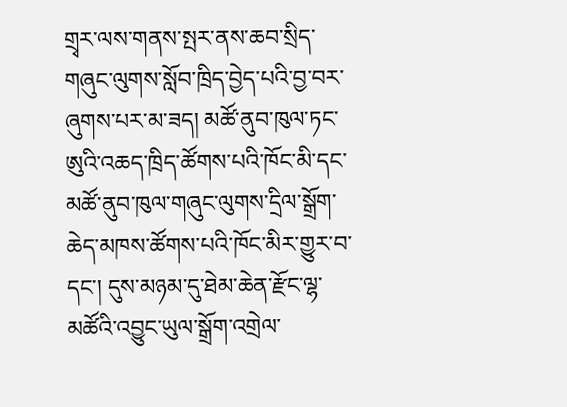གྲྭར་ལས་གནས་སྤར་ནས་ཆབ་སྲིད་གཞུང་ལུགས་སློབ་ཁྲིད་བྱེད་པའི་བྱ་བར་ཞུགས་པར་མ་ཟད། མཚོ་ནུབ་ཁུལ་ཏང་ཨུའི་འཆད་ཁྲིད་ཚོགས་པའི་ཁོང་མི་དང་མཚོ་ནུབ་ཁུལ་གཞུང་ལུགས་དྲིལ་སྒྲོག་ཆེད་མཁས་ཚོགས་པའི་ཁོང་མིར་གྱུར་བ་དང་། དུས་མཉམ་དུ་ཐེམ་ཆེན་རྫོང་ལྷ་མཚོའི་འབྱུང་ཡུལ་སྒྲོག་འགྲེལ་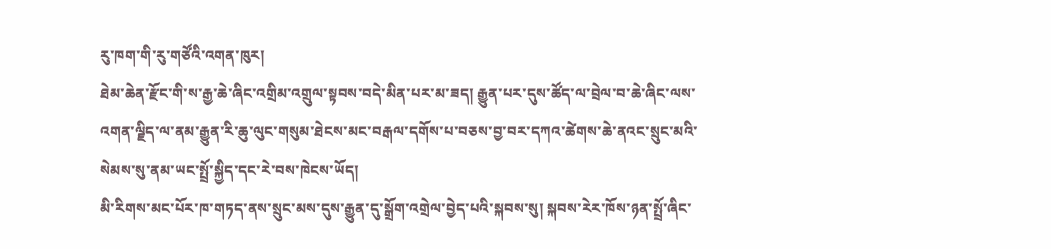རུ་ཁག་གི་རུ་གཙོའི་འགན་ཁུར།
ཐེམ་ཆེན་རྫོང་གི་ས་རྒྱ་ཆེ་ཞིང་འགྲིམ་འགྲུལ་སྟབས་བདེ་མིན་པར་མ་ཟད། རྒྱུན་པར་དུས་ཚོད་ལ་བྲེལ་བ་ཆེ་ཞིང་ལས་འགན་ལྗིད་ལ་ནམ་རྒྱུན་རི་ཆུ་ལུང་གསུམ་ཐེངས་མང་བརྒལ་དགོས་པ་བཅས་བྱ་བར་དཀའ་ཚེགས་ཆེ་ནའང་སྲུང་མའི་སེམས་སུ་ནམ་ཡང་སྤྲོ་སྐྱིད་དང་རེ་བས་ཁེངས་ཡོད།
མི་རིགས་མང་པོར་ཁ་གཏད་ནས་སྲུང་མས་དུས་རྒྱུན་དུ་སྒྲོག་འགྲེལ་བྱེད་པའི་སྐབས་སུ། སྐབས་རེར་ཁོས་ཉན་སྤྲོ་ཞིང་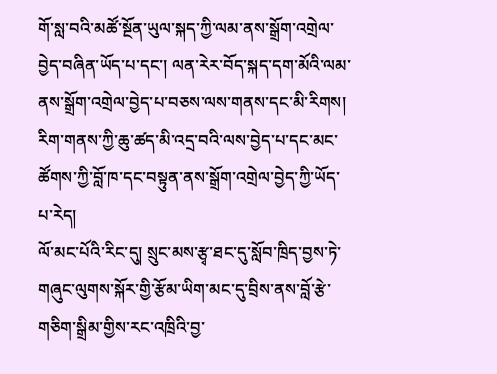གོ་སླ་བའི་མཚོ་སྔོན་ཡུལ་སྐད་ཀྱི་ལམ་ནས་སྒྲོག་འགྲེལ་བྱེད་བཞིན་ཡོད་པ་དང་། ལན་རེར་བོད་སྐད་དག་མོའི་ལམ་ནས་སྒྲོག་འགྲེལ་བྱེད་པ་བཅས་ལས་གནས་དང་མི་རིགས། རིག་གནས་ཀྱི་ཆུ་ཚད་མི་འདྲ་བའི་ལས་བྱེད་པ་དང་མང་ཚོགས་ཀྱི་བློ་ཁ་དང་བསྟུན་ནས་སྒྲོག་འགྲེལ་བྱེད་ཀྱི་ཡོད་པ་རེད།
ལོ་མང་པོའི་རིང་དུ། སྲུང་མས་རྩྭ་ཐང་དུ་སློབ་ཁྲིད་བྱས་ཏེ་གཞུང་ལུགས་སྐོར་གྱི་རྩོམ་ཡིག་མང་དུ་བྲིས་ནས་བློ་རྩེ་གཅིག་སྒྲིམ་གྱིས་རང་འཁྲིའི་བྱ་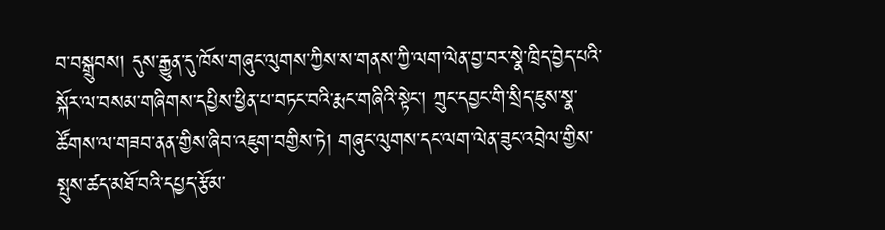བ་བསྒྲུབས། དུས་རྒྱུན་དུ་ཁོས་གཞུང་ལུགས་ཀྱིས་ས་གནས་ཀྱི་ལག་ལེན་བྱ་བར་སྣེ་ཁྲིད་བྱེད་པའི་སྐོར་ལ་བསམ་གཞིགས་དཔྱིས་ཕྱིན་པ་བཏང་བའི་རྨང་གཞིའི་སྟེང་། ཀྲུང་དབྱང་གི་སྲིད་ཇུས་སྣ་ཚོགས་ལ་གཟབ་ནན་གྱིས་ཞིབ་འཇུག་བགྱིས་ཏེ། གཞུང་ལུགས་དང་ལག་ལེན་ཟུང་འབྲེལ་གྱིས་སྤུས་ཚད་མཐོ་བའི་དཔྱད་རྩོམ་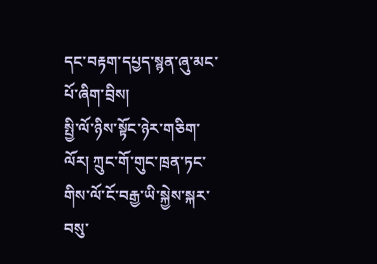དང་བརྟག་དཔྱད་སྙན་ཞུ་མང་པོ་ཞིག་བྲིས།
སྤྱི་ལོ་ཉིས་སྟོང་ཉེར་གཅིག་ལོར། ཀྲུང་གོ་གུང་ཁྲན་ཏང་གིས་ལོ་ངོ་བརྒྱ་ཡི་སྐྱེས་སྐར་བསུ་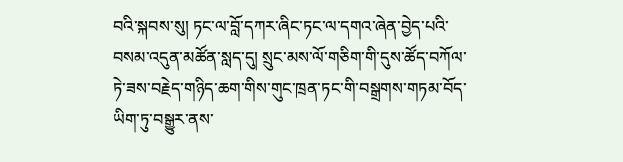བའི་སྐབས་སུ། ཏང་ལ་བློ་དཀར་ཞིང་ཏང་ལ་དགའ་ཞེན་བྱེད་པའི་བསམ་འདུན་མཚོན་སླད་དུ། སྲུང་མས་ལོ་གཅིག་གི་དུས་ཚོད་བཀོལ་ཏེ་ཟས་བརྗེད་གཉིད་ཆག་གིས་གུང་ཁྲན་ཏང་གི་བསྒྲགས་གཏམ་བོད་ཡིག་ཏུ་བསྒྱུར་ནས་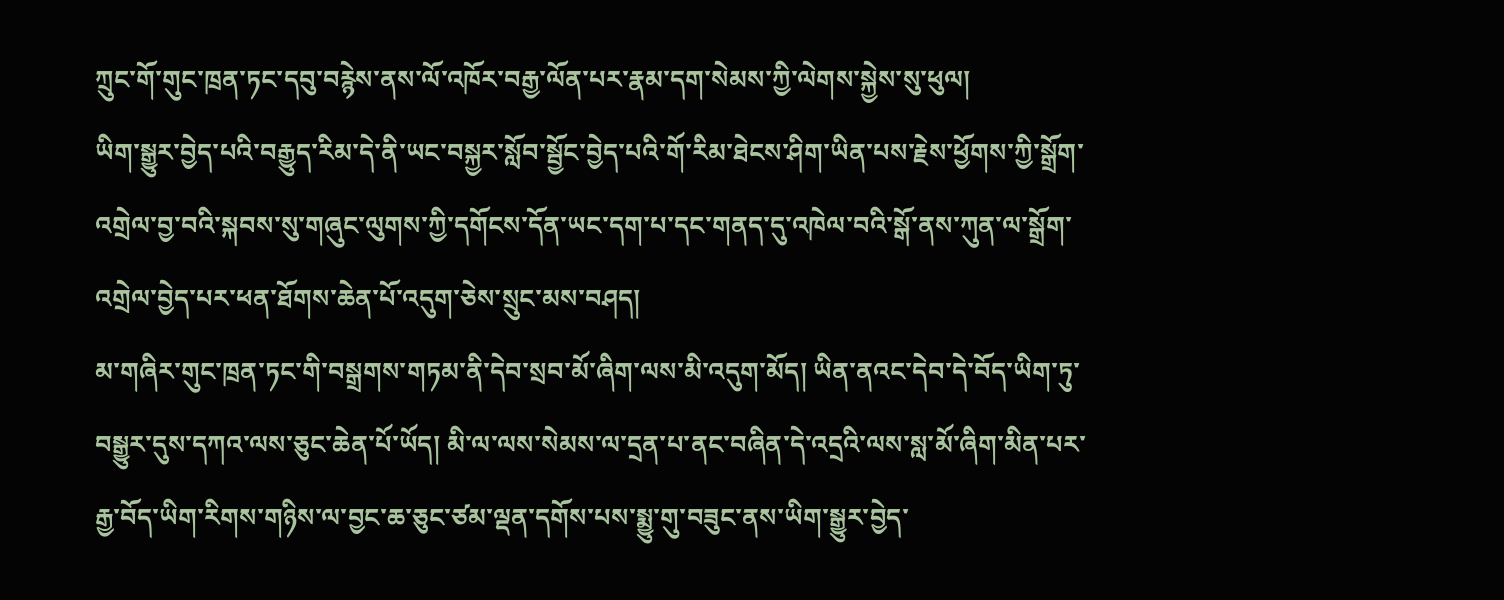ཀྲུང་གོ་གུང་ཁྲན་ཏང་དབུ་བརྙེས་ནས་ལོ་འཁོར་བརྒྱ་ལོན་པར་རྣམ་དག་སེམས་ཀྱི་ལེགས་སྐྱེས་སུ་ཕུལ།
ཡིག་སྒྱུར་བྱེད་པའི་བརྒྱུད་རིམ་དེ་ནི་ཡང་བསྐྱར་སློབ་སྦྱོང་བྱེད་པའི་གོ་རིམ་ཐེངས་ཤིག་ཡིན་པས་རྗེས་ཕྱོགས་ཀྱི་སྒྲོག་འགྲེལ་བྱ་བའི་སྐབས་སུ་གཞུང་ལུགས་ཀྱི་དགོངས་དོན་ཡང་དག་པ་དང་གནད་དུ་འཁེལ་བའི་སྒོ་ནས་ཀུན་ལ་སྒྲོག་འགྲེལ་བྱེད་པར་ཕན་ཐོགས་ཆེན་པོ་འདུག་ཅེས་སྲུང་མས་བཤད།
མ་གཞིར་གུང་ཁྲན་ཏང་གི་བསྒྲགས་གཏམ་ནི་དེབ་སྲབ་མོ་ཞིག་ལས་མི་འདུག་མོད། ཡིན་ནའང་དེབ་དེ་བོད་ཡིག་ཏུ་བསྒྱུར་དུས་དཀའ་ལས་ཅུང་ཆེན་པོ་ཡོད། མི་ལ་ལས་སེམས་ལ་དྲན་པ་ནང་བཞིན་དེ་འདྲའི་ལས་སླ་མོ་ཞིག་མིན་པར་རྒྱ་བོད་ཡིག་རིགས་གཉིས་ལ་བྱང་ཆ་ཅུང་ཙམ་ལྡན་དགོས་པས་སྨྱུ་གུ་བཟུང་ནས་ཡིག་སྒྱུར་བྱེད་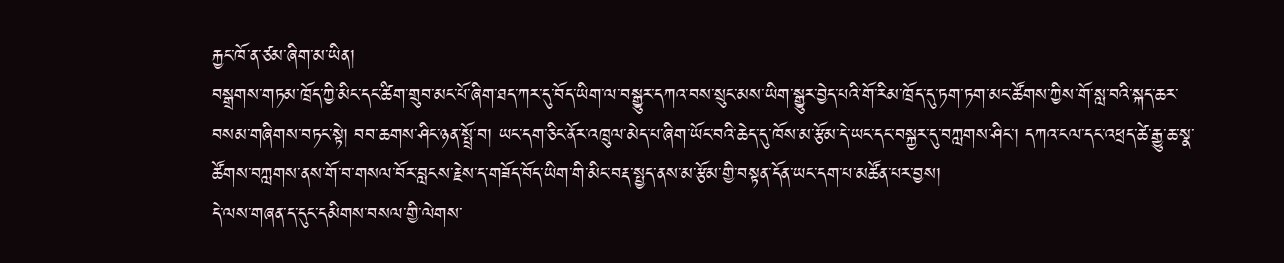རྐྱང་ཁོ་ན་ཙམ་ཞིག་མ་ཡིན།
བསྒྲགས་གཏམ་ཁྲོད་ཀྱི་མིང་དང་ཚིག་གྲུབ་མང་པོ་ཞིག་ཐད་ཀར་དུ་བོད་ཡིག་ལ་བསྒྱུར་དཀའ་བས་སྲུང་མས་ཡིག་སྒྱུར་བྱེད་པའི་གོ་རིམ་ཁྲོད་དུ་ཏག་ཏག་མང་ཚོགས་ཀྱིས་གོ་སླ་བའི་སྐད་ཆར་བསམ་གཞིགས་བཏང་སྟེ། བབ་ཆགས་ཤིང་ཉན་སྤྲོ་བ། ཡང་དག་ཅིང་ནོར་འཁྲུལ་མེད་པ་ཞིག་ཡོང་བའི་ཆེད་དུ་ཁོས་མ་རྩོམ་དེ་ཡང་དང་བསྐྱར་དུ་བཀླགས་ཤིང་། དཀའ་ངལ་དང་འཕྲད་ཚེ་རྒྱུ་ཆ་སྣ་ཚོགས་བཀླགས་ནས་གོ་བ་གསལ་བོར་བླངས་རྗེས་ད་གཟོད་བོད་ཡིག་གི་མིང་བརྡ་སྤྱད་ནས་མ་རྩོམ་གྱི་བསྟན་དོན་ཡང་དག་པ་མཚོན་པར་བྱས།
དེ་ལས་གཞན་ད་དུང་དམིགས་བསལ་གྱི་ལེགས་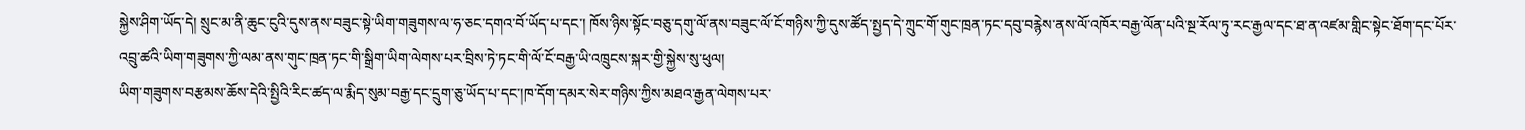སྐྱེས་ཤིག་ཡོད་དེ། སྲུང་མ་ནི་ཆུང་ངུའི་དུས་ནས་བཟུང་སྟེ་ཡིག་གཟུགས་ལ་ཧ་ཅང་དགའ་བོ་ཡོད་པ་དང་། ཁོས་ཉིས་སྟོང་བཅུ་དགུ་ལོ་ནས་བཟུང་ལོ་ངོ་གཉིས་ཀྱི་དུས་ཚོད་སྤྱད་དེ་ཀྲུང་གོ་གུང་ཁྲན་ཏང་དབུ་བརྙེས་ནས་ལོ་འཁོར་བརྒྱ་ལོན་པའི་སྔ་རོལ་ཏུ་རང་རྒྱལ་དང་ཐ་ན་འཛམ་གླིང་སྟེང་ཐོག་དང་པོར་འབྲུ་ཚའི་ཡིག་གཟུགས་ཀྱི་ལམ་ནས་གུང་ཁྲན་ཏང་གི་སྒྲིག་ཡིག་ལེགས་པར་བྲིས་ཏེ་ཏང་གི་ལོ་ངོ་བརྒྱ་ཡི་འཁྲུངས་སྐར་གྱི་སྐྱེས་སུ་ཕུལ།
ཡིག་གཟུགས་བརྩམས་ཆོས་དེའི་སྤྱིའི་རིང་ཚད་ལ་རྨིད་སུམ་བརྒྱ་དང་དྲུག་ཅུ་ཡོད་པ་དང་།ཁ་དོག་དམར་སེར་གཉིས་ཀྱིས་མཐའ་རྒྱན་ལེགས་པར་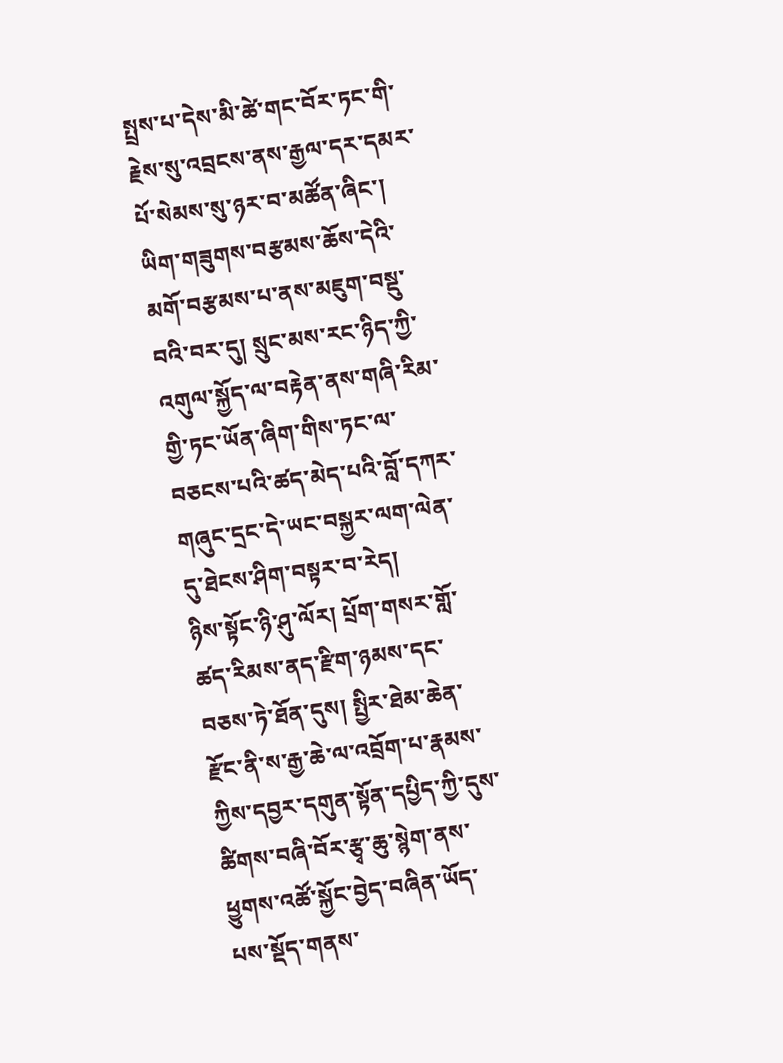སྤྲས་པ་དེས་མི་ཚེ་གང་བོར་ཏང་གི་རྗེས་སུ་འབྲངས་ནས་རྒྱལ་དར་དམར་པོ་སེམས་སུ་ཉར་བ་མཚོན་ཞིང་། ཡིག་གཟུགས་བརྩམས་ཆོས་དེའི་མགོ་བརྩམས་པ་ནས་མཇུག་བསྡུ་བའི་བར་དུ། སྲུང་མས་རང་ཉིད་ཀྱི་འགུལ་སྐྱོད་ལ་བརྟེན་ནས་གཞི་རིམ་གྱི་ཏང་ཡོན་ཞིག་གིས་ཏང་ལ་བཅངས་པའི་ཚད་མེད་པའི་བློ་དཀར་གཞུང་དྲང་དེ་ཡང་བསྐྱར་ལག་ལེན་དུ་ཐེངས་ཤིག་བསྟར་བ་རེད།
ཉིས་སྟོང་ཉི་ཤུ་ལོར། པྲོག་གསར་གློ་ཚད་རིམས་ནད་རྫིག་ཉམས་དང་བཅས་ཏེ་ཐོན་དུས། སྤྱིར་ཐེམ་ཆེན་རྫོང་ནི་ས་རྒྱ་ཆེ་ལ་འབྲོག་པ་རྣམས་ཀྱིས་དབྱར་དགུན་སྟོན་དཔྱིད་ཀྱི་དུས་ཚིགས་བཞི་བོར་རྩྭ་ཆུ་སྙེག་ནས་ཕྱུགས་འཚོ་སྐྱོང་བྱེད་བཞིན་ཡོད་པས་སྡོད་གནས་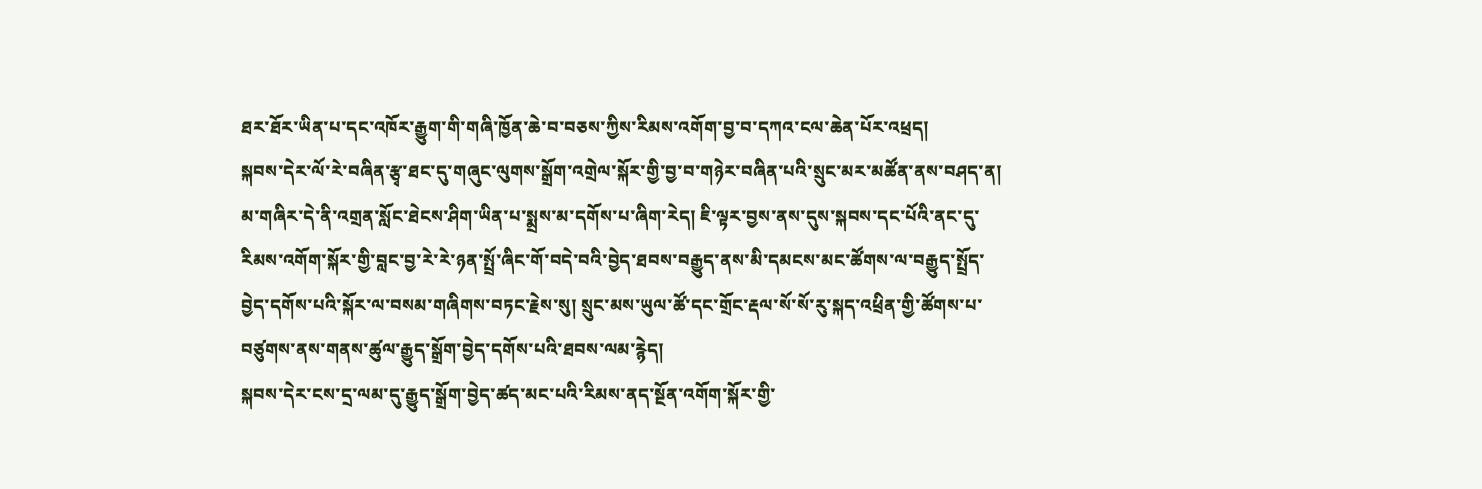ཐར་ཐོར་ཡིན་པ་དང་འཁོར་རྒྱུག་གི་གཞི་ཁྱོན་ཆེ་བ་བཅས་ཀྱིས་རིམས་འགོག་བྱ་བ་དཀའ་ངལ་ཆེན་པོར་འཕྲད།
སྐབས་དེར་ལོ་རེ་བཞིན་རྩྭ་ཐང་དུ་གཞུང་ལུགས་སྒྲོག་འགྲེལ་སྐོར་གྱི་བྱ་བ་གཉེར་བཞིན་པའི་སྲུང་མར་མཚོན་ནས་བཤད་ན། མ་གཞིར་དེ་ནི་འགྲན་སློང་ཐེངས་ཤིག་ཡིན་པ་སྨྲས་མ་དགོས་པ་ཞིག་རེད། ཇི་ལྟར་བྱས་ནས་དུས་སྐབས་དང་པོའི་ནང་དུ་རིམས་འགོག་སྐོར་གྱི་བླང་བྱ་རེ་རེ་ཉན་སྤྲོ་ཞིང་གོ་བདེ་བའི་བྱེད་ཐབས་བརྒྱུད་ནས་མི་དམངས་མང་ཚོགས་ལ་བརྒྱུད་སྤྲོད་བྱེད་དགོས་པའི་སྐོར་ལ་བསམ་གཞིགས་བཏང་རྗེས་སུ། སྲུང་མས་ཡུལ་ཚོ་དང་གྲོང་རྡལ་སོ་སོ་རུ་སྐད་འཕྲིན་གྱི་ཚོགས་པ་བཙུགས་ནས་གནས་ཚུལ་རྒྱུད་སྒྲོག་བྱེད་དགོས་པའི་ཐབས་ལམ་རྙེད།
སྐབས་དེར་ངས་དྲ་ལམ་དུ་རྒྱུད་སྒྲོག་བྱེད་ཚད་མང་པའི་རིམས་ནད་སྔོན་འགོག་སྐོར་གྱི་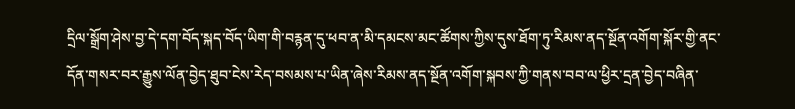དྲིལ་སྒྲོག་ཤེས་བྱ་དེ་དག་བོད་སྐད་བོད་ཡིག་གི་བརྙན་དུ་ཕབ་ན་མི་དམངས་མང་ཚོགས་ཀྱིས་དུས་ཐོག་ཏུ་རིམས་ནད་སྔོན་འགོག་སྐོར་གྱི་ནང་དོན་གསར་བར་རྒྱུས་ལོན་བྱེད་ཐུབ་ངེས་རེད་བསམས་པ་ཡིན་ཞེས་རིམས་ནད་སྔོན་འགོག་སྐབས་ཀྱི་གནས་བབ་ལ་ཕྱིར་དྲན་བྱེད་བཞིན་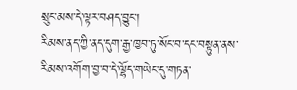སྲུང་མས་དེ་ལྟར་བཤད་བྱུང་།
རིམས་ནད་ཀྱི་ནད་དུག་རྒྱ་ཁྱབ་ཏུ་སོང་བ་དང་བསྟུན་ནས་རིམས་འགོག་བྱ་བ་དེ་ལྷོད་གཡེང་དུ་གཏན་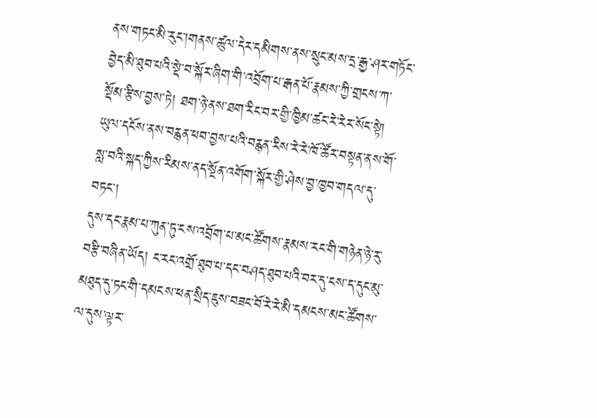ནས་གཏང་མི་རུང་།གནས་ཚུལ་དེར་དམིགས་ནས་སྲུང་མས་དྲ་རྒྱ་ཤར་གཏོང་བྱེད་མི་ཐུབ་པའི་སྡེ་བ་སྐོར་ཞིག་གི་འབྲོག་པ་རྒན་པོ་རྣམས་ཀྱི་གྲངས་ཀ་སྡོམ་རྩིས་བྱས་ཏེ། ཐག་ཉེ་ནས་ཐག་རིང་བར་གྱི་ཁྱིམ་ཚང་རེ་རེར་སོང་སྟེ། ཡུལ་དངོས་ནས་བརྙན་ཕབ་བྱས་པའི་བརྙན་རིས་རེ་རེ་ཁོ་ཚོར་བསྟན་ནས་གོ་སླ་བའི་སྐད་ཀྱིས་རིམས་ནད་སྔོན་འགོག་སྐོར་གྱི་ཤེས་བྱ་ཁྱབ་གདལ་དུ་བཏང་།
དུས་དང་རྣམ་པ་ཀུན་ཏུ་ངས་འབྲོག་པ་མང་ཚོགས་རྣམས་རང་གི་གཉེན་ཉེ་རུ་བརྩི་བཞིན་ཡོད། ང་རང་འགྲོ་ཐུབ་པ་དང་བཤད་ཐུབ་པའི་བར་དུ་ངས་ད་དུང་མུ་མཐུད་དུ་ཏང་གི་དམངས་ཕན་སྲིད་ཇུས་བཟང་བོ་རེ་རེ་མི་དམངས་མང་ཚོགས་ལ་དུས་ལྟར་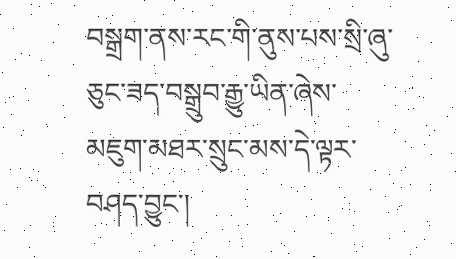བསྒྲག་ནས་རང་གི་ནུས་པས་སྲི་ཞུ་ཅུང་ཟད་བསྒྲུབ་རྒྱུ་ཡིན་ཞེས་མཇུག་མཐར་སྲུང་མས་དེ་ལྟར་བཤད་བྱུང་།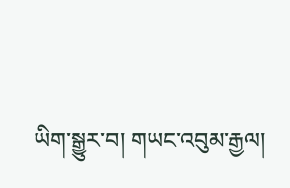ཡིག་སྒྱུར་བ། གཡང་འབུམ་རྒྱལ།